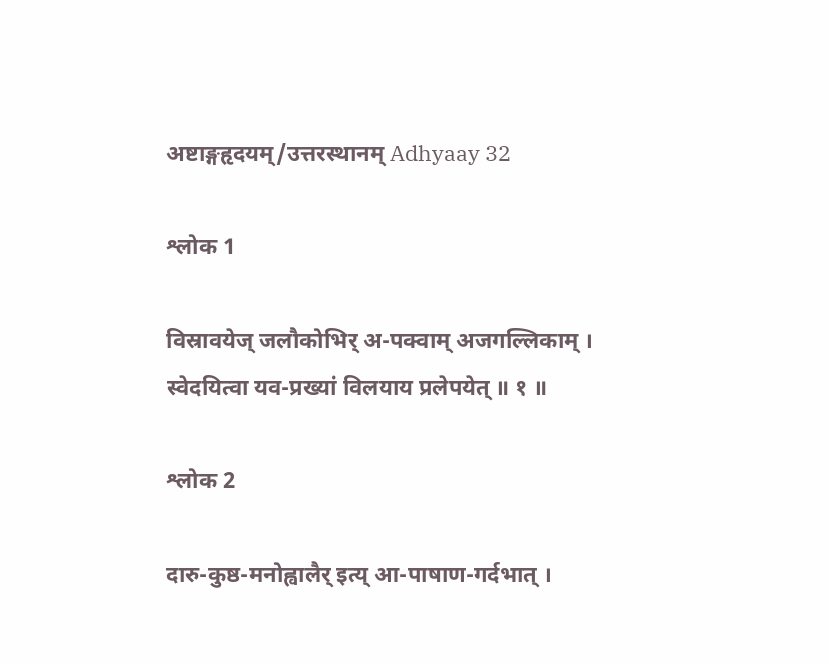अष्टाङ्गहृदयम्/उत्तरस्थानम् Adhyaay 32

श्लोक 1

विस्रावयेज् जलौकोभिर् अ-पक्वाम् अजगल्लिकाम् ।
स्वेदयित्वा यव-प्रख्यां विलयाय प्रलेपयेत् ॥ १ ॥

श्लोक 2

दारु-कुष्ठ-मनोह्वालैर् इत्य् आ-पाषाण-गर्दभात् ।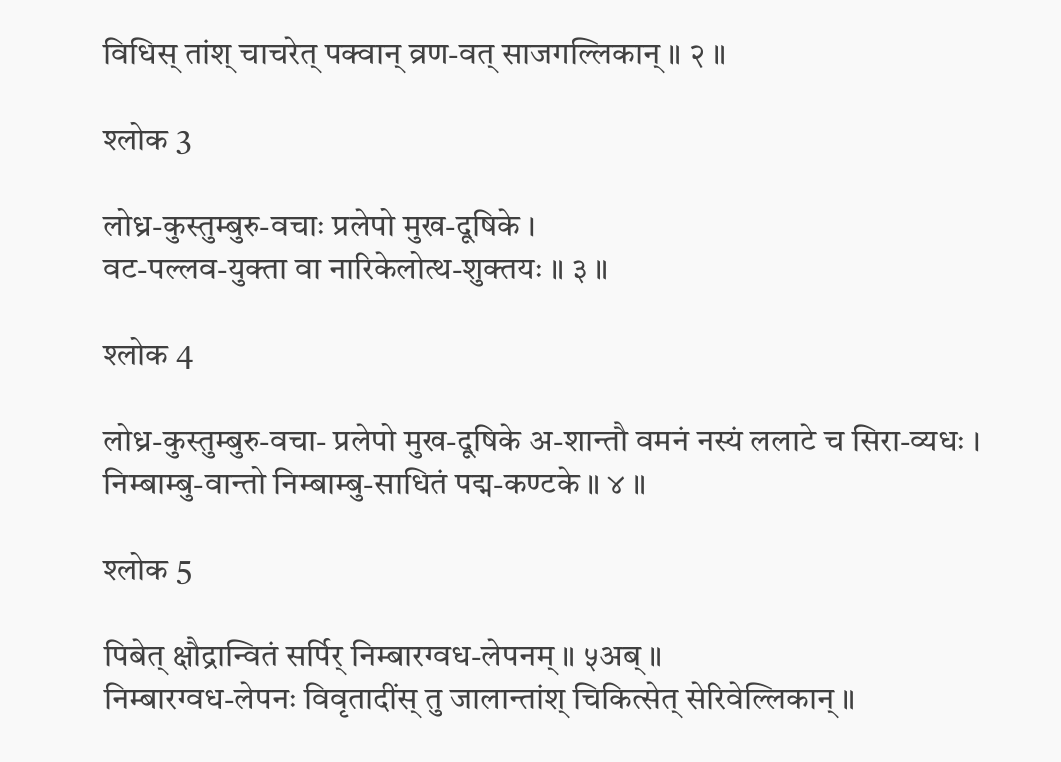विधिस् तांश् चाचरेत् पक्वान् व्रण-वत् साजगल्लिकान् ॥ २ ॥

श्लोक 3

लोध्र-कुस्तुम्बुरु-वचाः प्रलेपो मुख-दूषिके ।
वट-पल्लव-युक्ता वा नारिकेलोत्थ-शुक्तयः ॥ ३ ॥

श्लोक 4

लोध्र-कुस्तुम्बुरु-वचा- प्रलेपो मुख-दूषिके अ-शान्तौ वमनं नस्यं ललाटे च सिरा-व्यधः ।
निम्बाम्बु-वान्तो निम्बाम्बु-साधितं पद्म-कण्टके ॥ ४ ॥

श्लोक 5

पिबेत् क्षौद्रान्वितं सर्पिर् निम्बारग्वध-लेपनम् ॥ ५अब् ॥
निम्बारग्वध-लेपनः विवृतादींस् तु जालान्तांश् चिकित्सेत् सेरिवेल्लिकान् ॥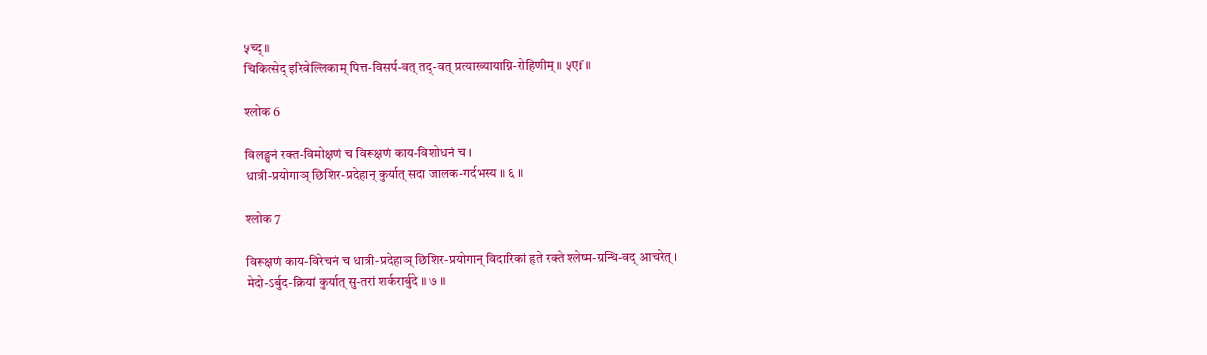५च्द् ॥
चिकित्सेद् इरिवेल्लिकाम् पित्त-विसर्प-वत् तद्-वत् प्रत्याख्यायाग्नि-रोहिणीम् ॥ ५एf ॥

श्लोक 6

विलङ्घनं रक्त-विमोक्षणं च विरूक्षणं काय-विशोधनं च ।
धात्री-प्रयोगाञ् छिशिर-प्रदेहान् कुर्यात् सदा जालक-गर्दभस्य ॥ ६ ॥

श्लोक 7

विरूक्षणं काय-विरेचनं च धात्री-प्रदेहाञ् छिशिर-प्रयोगान् विदारिकां हृते रक्ते श्लेष्म-ग्रन्थि-वद् आचरेत् ।
मेदो-ऽर्बुद-क्रियां कुर्यात् सु-तरां शर्करार्बुदे ॥ ७ ॥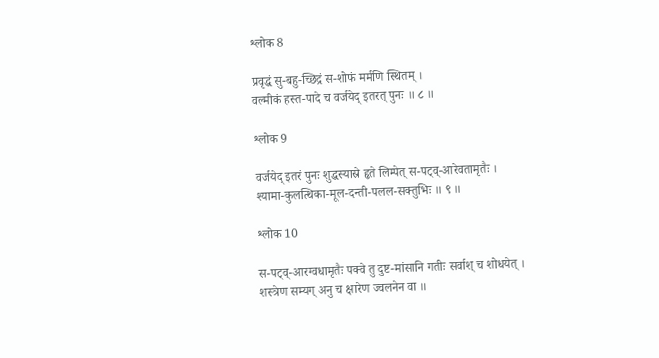श्लोक 8

प्रवृद्धं सु-बहु-च्छिद्रं स-शोफं मर्मणि स्थितम् ।
वल्मीकं हस्त-पादे च वर्जयेद् इतरत् पुनः ॥ ८ ॥

श्लोक 9

वर्जयेद् इतरं पुनः शुद्धस्यास्रे हृते लिम्पेत् स-पट्व्-आरेवतामृतैः ।
श्यामा-कुलत्थिका-मूल-दन्ती-पलल-सक्तुभिः ॥ ९ ॥

श्लोक 10

स-पट्व्-आरग्वधामृतैः पक्वे तु दुष्ट-मांसानि गतीः सर्वाश् च शोधयेत् ।
शस्त्रेण सम्यग् अनु च क्षारेण ज्वलनेन वा ॥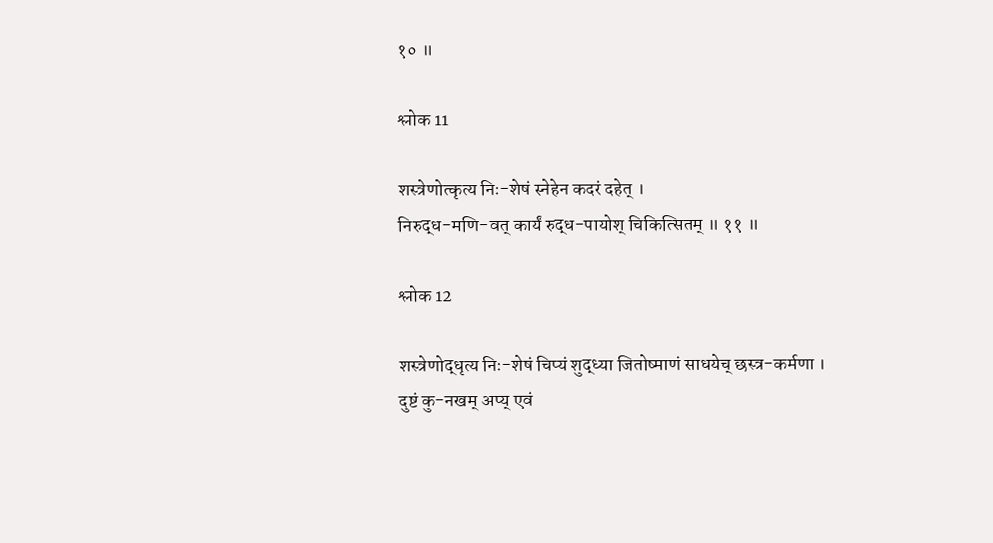१० ॥

श्लोक 11

शस्त्रेणोत्कृत्य निः-शेषं स्नेहेन कदरं दहेत् ।
निरुद्ध-मणि-वत् कार्यं रुद्ध-पायोश् चिकित्सितम् ॥ ११ ॥

श्लोक 12

शस्त्रेणोद्धृत्य निः-शेषं चिप्यं शुद्ध्या जितोष्माणं साधयेच् छस्त्र-कर्मणा ।
दुष्टं कु-नखम् अप्य् एवं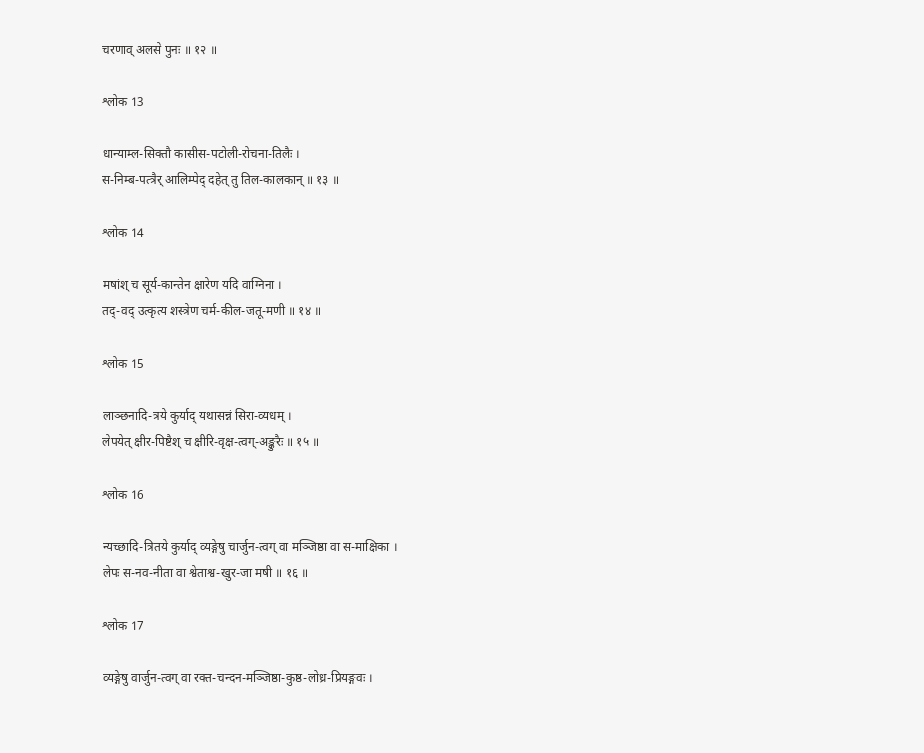चरणाव् अलसे पुनः ॥ १२ ॥

श्लोक 13

धान्याम्ल-सिक्तौ कासीस-पटोली-रोचना-तिलैः ।
स-निम्ब-पत्त्रैर् आलिम्पेद् दहेत् तु तिल-कालकान् ॥ १३ ॥

श्लोक 14

मषांश् च सूर्य-कान्तेन क्षारेण यदि वाग्निना ।
तद्-वद् उत्कृत्य शस्त्रेण चर्म-कील-जतू-मणी ॥ १४ ॥

श्लोक 15

लाञ्छनादि-त्रये कुर्याद् यथासन्नं सिरा-व्यधम् ।
लेपयेत् क्षीर-पिष्टैश् च क्षीरि-वृक्ष-त्वग्-अङ्कुरैः ॥ १५ ॥

श्लोक 16

न्यच्छादि-त्रितये कुर्याद् व्यङ्गेषु चार्जुन-त्वग् वा मञ्जिष्ठा वा स-माक्षिका ।
लेपः स-नव-नीता वा श्वेताश्व-खुर-जा मषी ॥ १६ ॥

श्लोक 17

व्यङ्गेषु वार्जुन-त्वग् वा रक्त-चन्दन-मञ्जिष्ठा-कुष्ठ-लोध्र-प्रियङ्गवः ।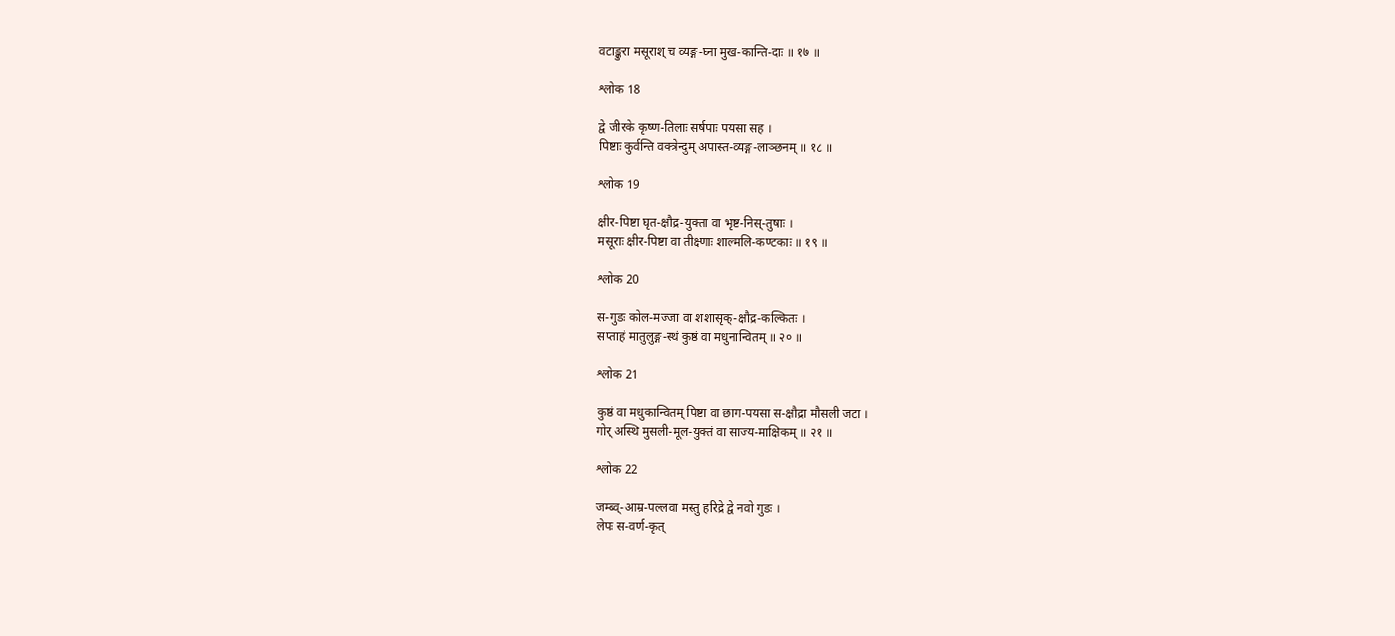वटाङ्कुरा मसूराश् च व्यङ्ग-घ्ना मुख-कान्ति-दाः ॥ १७ ॥

श्लोक 18

द्वे जीरके कृष्ण-तिलाः सर्षपाः पयसा सह ।
पिष्टाः कुर्वन्ति वक्त्रेन्दुम् अपास्त-व्यङ्ग-लाञ्छनम् ॥ १८ ॥

श्लोक 19

क्षीर-पिष्टा घृत-क्षौद्र-युक्ता वा भृष्ट-निस्-तुषाः ।
मसूराः क्षीर-पिष्टा वा तीक्ष्णाः शाल्मलि-कण्टकाः ॥ १९ ॥

श्लोक 20

स-गुडः कोल-मज्जा वा शशासृक्-क्षौद्र-कल्कितः ।
सप्ताहं मातुलुङ्ग-स्थं कुष्ठं वा मधुनान्वितम् ॥ २० ॥

श्लोक 21

कुष्ठं वा मधुकान्वितम् पिष्टा वा छाग-पयसा स-क्षौद्रा मौसली जटा ।
गोर् अस्थि मुसली-मूल-युक्तं वा साज्य-माक्षिकम् ॥ २१ ॥

श्लोक 22

जम्ब्व्-आम्र-पल्लवा मस्तु हरिद्रे द्वे नवो गुडः ।
लेपः स-वर्ण-कृत्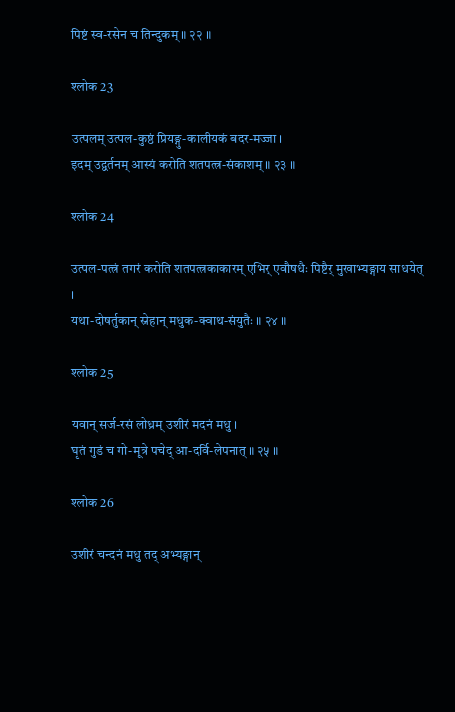पिष्टं स्व-रसेन च तिन्दुकम् ॥ २२ ॥

श्लोक 23

उत्पलम् उत्पल-कुष्ठं प्रियङ्गु-कालीयकं बदर-मज्जा ।
इदम् उद्वर्तनम् आस्यं करोति शतपत्त्र-संकाशम् ॥ २३ ॥

श्लोक 24

उत्पल-पत्त्रं तगरं करोति शतपत्त्रकाकारम् एभिर् एवौषधैः पिष्टैर् मुखाभ्यङ्गाय साधयेत् ।
यथा-दोषर्तुकान् स्नेहान् मधुक-क्वाथ-संयुतैः ॥ २४ ॥

श्लोक 25

यवान् सर्ज-रसं लोध्रम् उशीरं मदनं मधु ।
घृतं गुडं च गो-मूत्रे पचेद् आ-दर्वि-लेपनात् ॥ २५ ॥

श्लोक 26

उशीरं चन्दनं मधु तद् अभ्यङ्गान्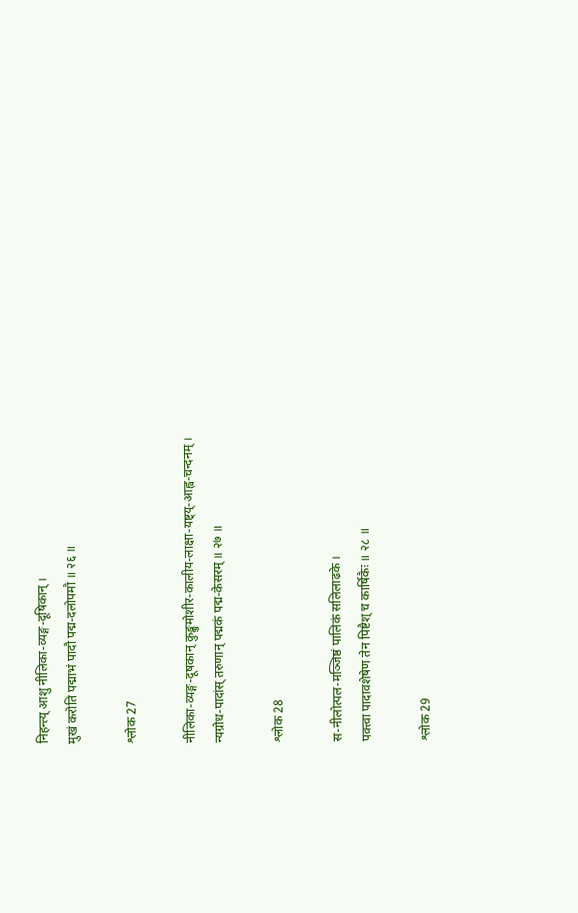निहन्त्य् आशु नीलिका-व्यङ्ग-दूषिकान् ।
मुखं करोति पद्माभं पादौ पद्म-दलोपमौ ॥ २६ ॥

श्लोक 27

नीलिका-व्यङ्ग-दूषकान् कुङ्कुमोशीर-कालीय-लाक्षा-यष्ट्य्-आह्व-चन्दनम् ।
न्यग्रोध-पादांस् तरुणान् पद्मकं पद्म-केसरम् ॥ २७ ॥

श्लोक 28

स-नीलोत्पल-मञ्जिष्ठं पालिकं सलिलाढके ।
पक्त्वा पादावशेषेण तेन पिष्टैश् च कार्षिकैः ॥ २८ ॥

श्लोक 29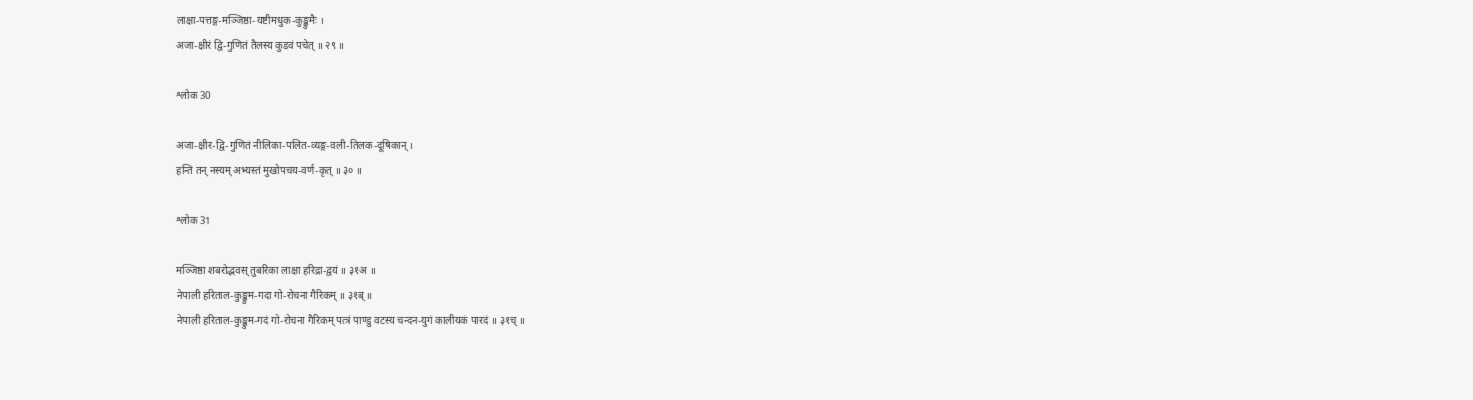लाक्षा-पत्तङ्ग-मञ्जिष्ठा-यष्टीमधुक-कुङ्कुमैः ।
अजा-क्षीरं द्वि-गुणितं तैलस्य कुडवं पचेत् ॥ २९ ॥

श्लोक 30

अजा-क्षीर-द्वि-गुणितं नीलिका-पलित-व्यङ्ग-वली-तिलक-दूषिकान् ।
हन्ति तन् नस्यम् अभ्यस्तं मुखोपचय-वर्ण-कृत् ॥ ३० ॥

श्लोक 31

मञ्जिष्ठा शबरोद्भवस् तुबरिका लाक्षा हरिद्रा-द्वयं ॥ ३१अ ॥
नेपाली हरिताल-कुङ्कुम-गदा गो-रोचना गैरिकम् ॥ ३१ब् ॥
नेपाली हरिताल-कुङ्कुम-गदं गो-रोचना गैरिकम् पत्त्रं पाण्डु वटस्य चन्दन-युगं कालीयकं पारदं ॥ ३१च् ॥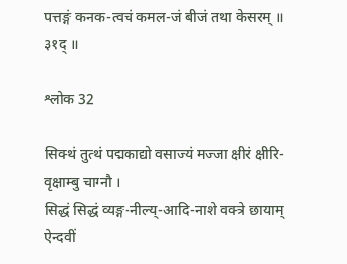पत्तङ्गं कनक-त्वचं कमल-जं बीजं तथा केसरम् ॥ ३१द् ॥

श्लोक 32

सिक्थं तुत्थं पद्मकाद्यो वसाज्यं मज्जा क्षीरं क्षीरि-वृक्षाम्बु चाग्नौ ।
सिद्धं सिद्धं व्यङ्ग-नील्य्-आदि-नाशे वक्त्रे छायाम् ऐन्दवीं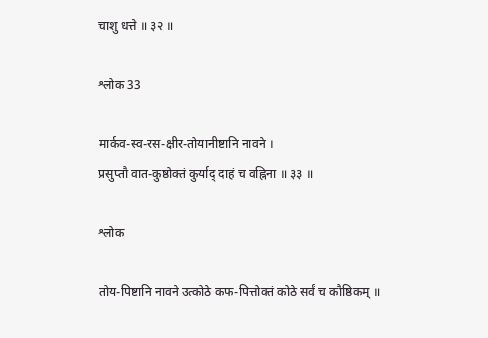चाशु धत्ते ॥ ३२ ॥

श्लोक 33

मार्कव-स्व-रस-क्षीर-तोयानीष्टानि नावने ।
प्रसुप्तौ वात-कुष्ठोक्तं कुर्याद् दाहं च वह्निना ॥ ३३ ॥

श्लोक

तोय-पिष्टानि नावने उत्कोठे कफ-पित्तोक्तं कोठे सर्वं च कौष्ठिकम् ॥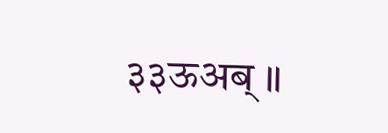३३ऊअब् ॥